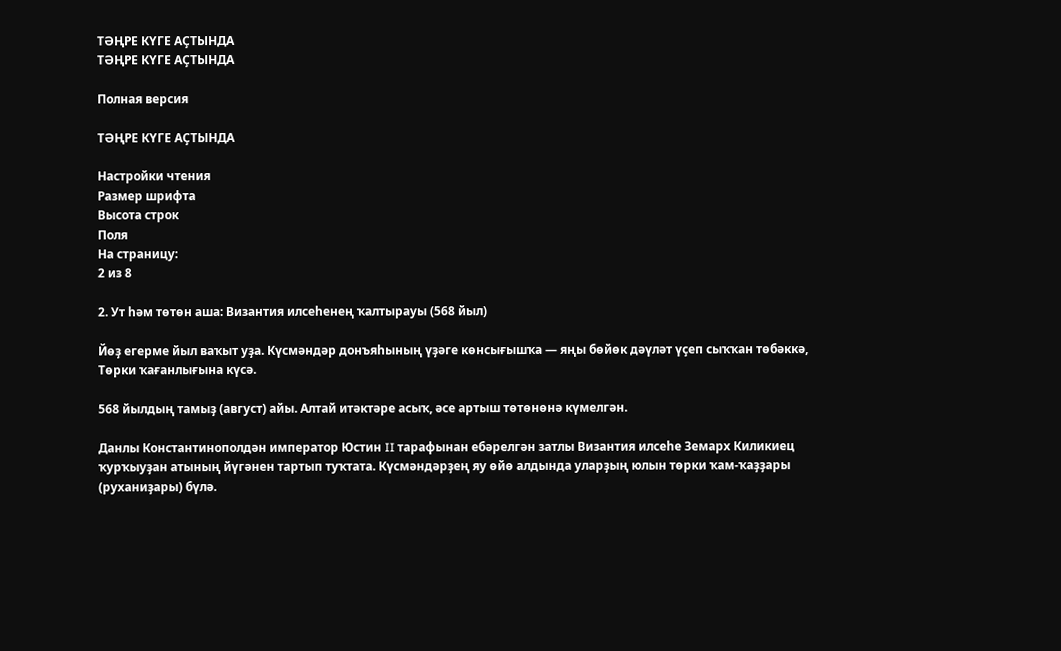ТӘҢРЕ КҮГЕ АҪТЫНДА
ТӘҢРЕ КҮГЕ АҪТЫНДА

Полная версия

ТӘҢРЕ КҮГЕ АҪТЫНДА

Настройки чтения
Размер шрифта
Высота строк
Поля
На страницу:
2 из 8

2. Ут һәм төтөн аша: Византия илсеһенең ҡалтырауы (568 йыл)

Йөҙ егерме йыл ваҡыт уҙа. Күсмәндәр донъяһының үҙәге көнсығышҡа — яңы бөйөк дәүләт үҫеп сыҡҡан төбәккә, Төрки ҡағанлығына күсә.

568 йылдың тамыҙ (август) айы. Алтай итәктәре асыҡ, әсе артыш төтөнөнә күмелгән.

Данлы Константинополдән император Юстин II тарафынан ебәрелгән затлы Византия илсеһе Земарх Киликиец ҡурҡыуҙан атының йүгәнен тартып туҡтата. Күсмәндәрҙең яу өйө алдында уларҙың юлын төрки ҡам-ҡаҙҙары (руханиҙары) бүлә.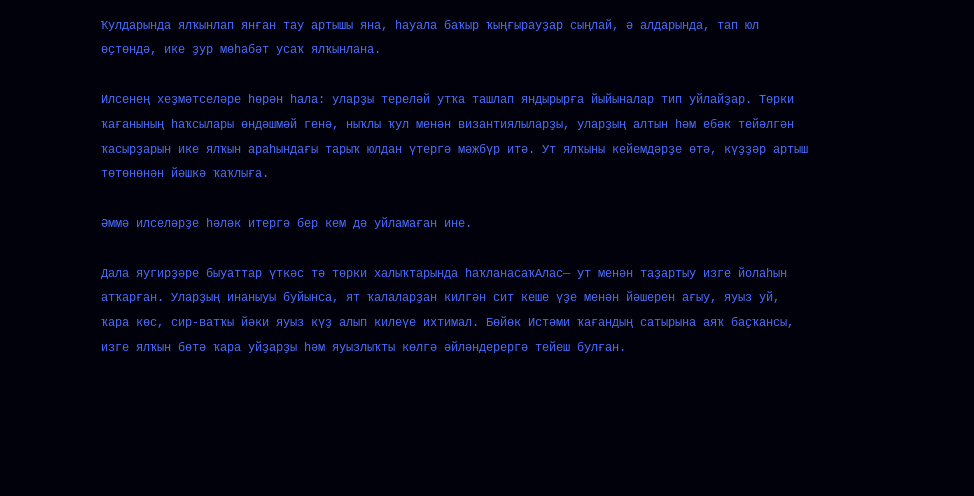Ҡулдарында ялҡынлап янған тау артышы яна, һауала баҡыр ҡыңғырауҙар сыңлай, ә алдарында, тап юл өҫтөндә, ике ҙур мөһабәт усаҡ ялҡынлана.

Илсенең хеҙмәтселәре һөрән һала: уларҙы тереләй утҡа ташлап яндырырға йыйыналар тип уйлайҙар. Төрки ҡағанының һаҡсылары өндәшмәй генә, ныҡлы ҡул менән византиялыларҙы, уларҙың алтын һәм ебәк тейәлгән ҡасырҙарын ике ялҡын араһындағы тарыҡ юлдан үтергә мәжбүр итә. Ут ялҡыны кейемдәрҙе өтә, күҙҙәр артыш төтөнөнән йәшкә ҡаҡлыға.

Әммә илселәрҙе һәләк итергә бер кем дә уйламаған ине.

Дала яугирҙәре быуаттар үткәс тә төрки халыҡтарында һаҡланасаҡАлас— ут менән таҙартыу изге йолаһын атҡарған. Уларҙың инаныуы буйынса, ят ҡалаларҙан килгән сит кеше үҙе менән йәшерен ағыу, яуыз уй, ҡара көс, сир-ватҡы йәки яуыз күҙ алып килеүе ихтимал. Бөйөк Истәми ҡағандың сатырына аяҡ баҫҡансы, изге ялҡын бөтә ҡара уйҙарҙы һәм яуызлыҡты көлгә әйләндерергә тейеш булған.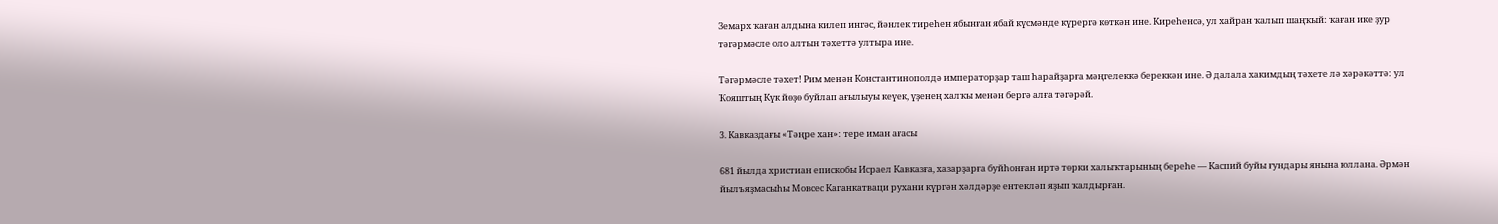Земарх ҡаған алдына килеп ингәс, йәнлек тиреһен ябынған ябай күсмәнде күрергә көткән ине. Киреһенсә, ул хайран ҡалып шаңҡый: ҡаған ике ҙур тәгәрмәсле оло алтын тәхеттә ултыра ине.

Тәгәрмәсле тәхет! Рим менән Константинополдә императорҙар таш һарайҙарға мәңгелеккә береккән ине. Ә далала хакимдың тәхете лә хәрәкәттә: ул Ҡояштың Күк йөҙө буйлап ағылыуы кеүек, үҙенең халҡы менән бергә алға тәгәрәй.

3. Кавказдағы «Тәңре хан»: тере иман ағасы

681 йылда христиан епискобы Исраел Кавказға, хазарҙарға буйһонған иртә төрки халыҡтарының береһе — Каспий буйы ғундары янына юллана. Әрмән йылъяҙмасыһы Мовсес Каганкатваци рухани күргән хәлдәрҙе ентекләп яҙып ҡалдырған.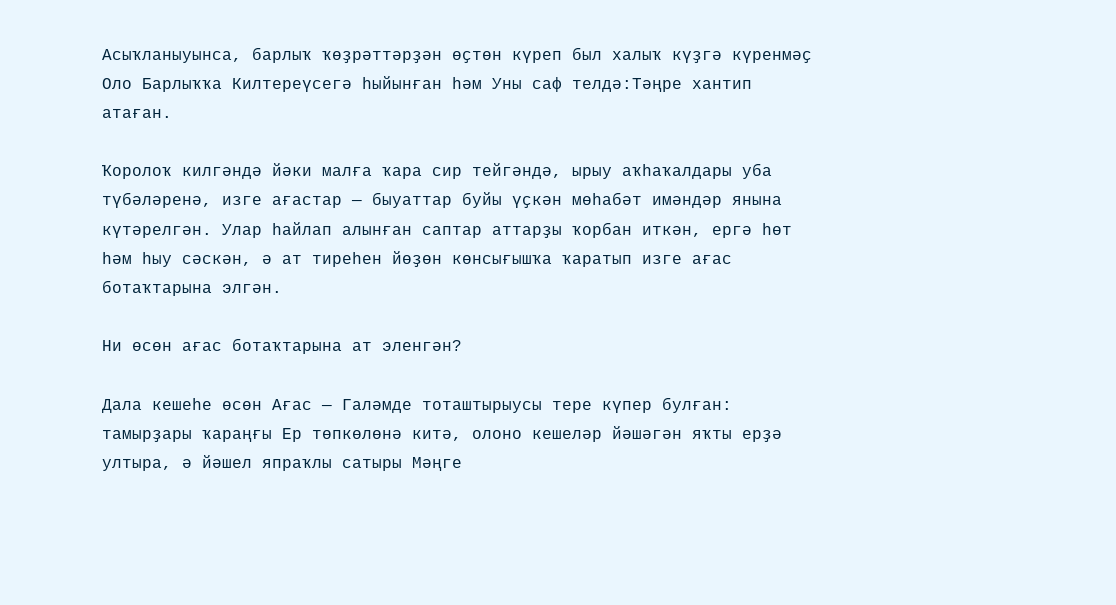Асыҡланыуынса, барлыҡ ҡөҙрәттәрҙән өҫтөн күреп был халыҡ күҙгә күренмәҫ Оло Барлыҡҡа Килтереүсегә һыйынған һәм Уны саф телдә:Тәңре хантип атаған.

Ҡоролоҡ килгәндә йәки малға ҡара сир тейгәндә, ырыу аҡһаҡалдары уба түбәләренә, изге ағастар — быуаттар буйы үҫкән мөһабәт имәндәр янына күтәрелгән. Улар һайлап алынған саптар аттарҙы ҡорбан иткән, ергә һөт һәм һыу сәскән, ә ат тиреһен йөҙөн көнсығышҡа ҡаратып изге ағас ботаҡтарына элгән.

Ни өсөн ағас ботаҡтарына ат эленгән?

Дала кешеһе өсөн Ағас — Галәмде тоташтырыусы тере күпер булған: тамырҙары ҡараңғы Ер төпкөлөнә китә, олоно кешеләр йәшәгән яҡты ерҙә ултыра, ә йәшел япраҡлы сатыры Мәңге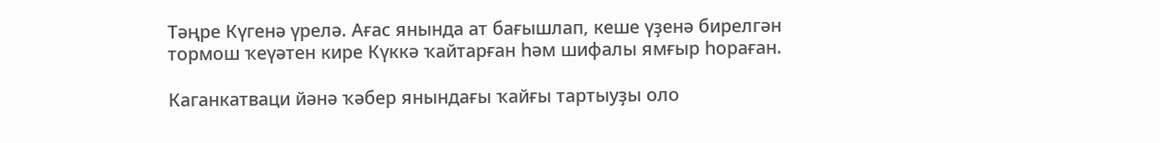Тәңре Күгенә үрелә. Ағас янында ат бағышлап, кеше үҙенә бирелгән тормош ҡеүәтен кире Күккә ҡайтарған һәм шифалы ямғыр һораған.

Каганкатваци йәнә ҡәбер янындағы ҡайғы тартыуҙы оло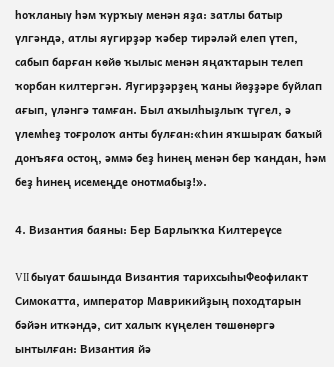һоҡланыу һәм ҡурҡыу менән яҙа: затлы батыр үлгәндә, атлы яугирҙәр ҡәбер тирәләй елеп үтеп, сабып барған көйө ҡылыс менән яңаҡтарын телеп ҡорбан килтергән. Яугирҙәрҙең ҡаны йөҙҙәре буйлап ағып, үләнгә тамған. Был аҡылһыҙлыҡ түгел, ә үлемһеҙ тоғролоҡ анты булған:«Һин яҡшыраҡ баҡый донъяға остоң, әммә беҙ һинең менән бер ҡандан, һәм беҙ һинең исемеңде онотмабыҙ!».

4. Византия баяны: Бер Барлыҡҡа Килтереүсе

VII быуат башында Византия тарихсыһыФеофилакт Симокатта, император Маврикийҙың походтарын бәйән иткәндә, сит халыҡ күңелен төшөнөргә ынтылған: Византия йә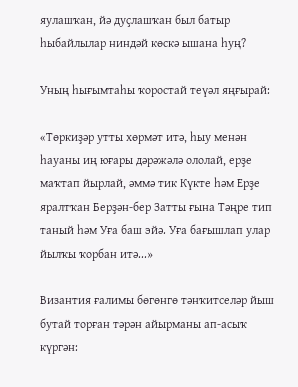яулашҡан, йә дуҫлашҡан был батыр һыбайлылар ниндәй көскә ышана һуң?

Уның һығымтаһы ҡоростай теүәл яңғырай:

«Төркиҙәр утты хөрмәт итә, һыу менән һауаны иң юғары дәрәжәлә ололай, ерҙе маҡтап йырлай, әммә тик Күкте һәм Ерҙе яралтҡан Берҙән-бер Затты ғына Тәңре тип таный һәм Уға баш эйә. Уға бағышлап улар йылҡы ҡорбан итә...»

Византия ғалимы бөгөнгө тәнҡитселәр йыш бутай торған тәрән айырманы ап-асыҡ күргән: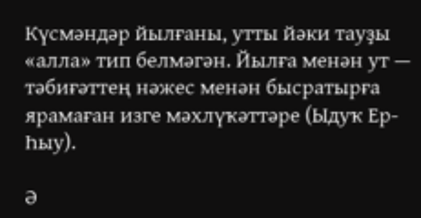Күсмәндәр йылғаны, утты йәки тауҙы «алла» тип белмәгән. Йылға менән ут — тәбиғәттең нәжес менән бысратырға ярамаған изге мәхлүҡәттәре (Ыдуҡ Ер-Һыу).

Ә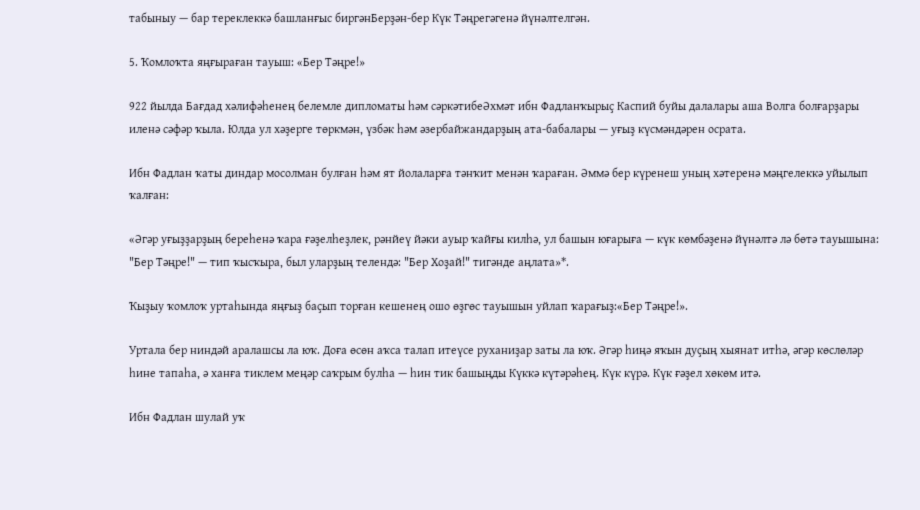табыныу — бар тереклеккә башланғыс биргәнБерҙән-бер Күк Тәңрегәгенә йүнәлтелгән.

5. Ҡомлоҡта яңғыраған тауыш: «Бер Тәңре!»

922 йылда Бағдад хәлифәһенең белемле дипломаты һәм сәркәтибеӘхмәт ибн Фадланҡырыҫ Каспий буйы далалары аша Волга болғарҙары иленә сәфәр ҡыла. Юлда ул хәҙерге төркмән, үзбәк һәм әзербайжандарҙың ата-бабалары — уғыҙ күсмәндәрен осрата.

Ибн Фадлан ҡаты диндар мосолман булған һәм ят йолаларға тәнҡит менән ҡараған. Әммә бер күренеш уның хәтеренә мәңгелеккә уйылып ҡалған:

«Әгәр уғыҙҙарҙың береһенә ҡара ғәҙелһеҙлек, рәнйеү йәки ауыр ҡайғы килһә, ул башын юғарыға — күк көмбәҙенә йүнәлтә лә бөтә тауышына: "Бер Тәңре!" — тип ҡысҡыра, был уларҙың телендә: "Бер Хоҙай!" тигәнде аңлата»*.

Ҡыҙыу ҡомлоҡ уртаһында яңғыҙ баҫып торған кешенең ошо өҙгөс тауышын уйлап ҡарағыҙ:«Бер Тәңре!».

Уртала бер ниндәй аралашсы ла юҡ. Доға өсөн аҡса талап итеүсе руханиҙар заты ла юҡ. Әгәр һиңә яҡын дуҫың хыянат итһә, әгәр көслөләр һине тапаһа, ә ханға тиклем меңәр саҡрым булһа — һин тик башыңды Күккә күтәрәһең. Күк күрә. Күк ғәҙел хөкөм итә.

Ибн Фадлан шулай уҡ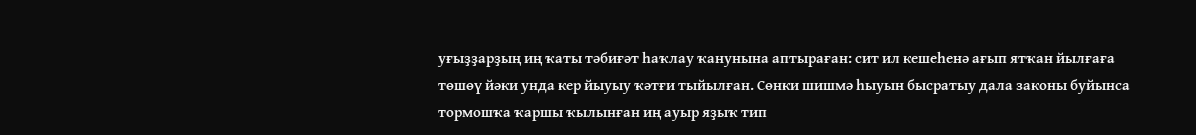уғыҙҙарҙың иң ҡаты тәбиғәт һаҡлау ҡанунына аптыраған: сит ил кешеһенә ағып ятҡан йылғаға төшөү йәки унда кер йыуыу ҡәтғи тыйылған. Сөнки шишмә һыуын бысратыу дала законы буйынса тормошҡа ҡаршы ҡылынған иң ауыр яҙыҡ тип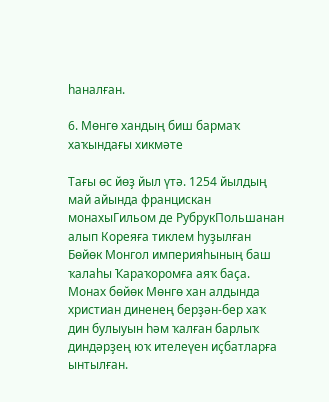һаналған.

6. Мөнгө хандың биш бармаҡ хаҡындағы хикмәте

Тағы өс йөҙ йыл үтә. 1254 йылдың май айында францискан монахыГильом де РубрукПольшанан алып Кореяға тиклем һуҙылған Бөйөк Монгол империяһының баш ҡалаһы Ҡараҡоромға аяҡ баҫа. Монах бөйөк Мөнгө хан алдында христиан диненең берҙән-бер хаҡ дин булыуын һәм ҡалған барлыҡ диндәрҙең юҡ ителеүен иҫбатларға ынтылған.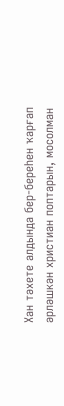Хан тәхете алдында бер-береһен ҡарғап әрләшкән христиан поптарын, мосолман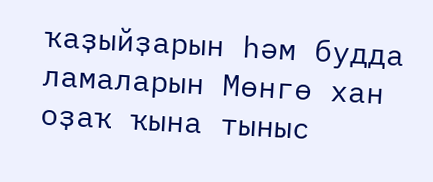ҡаҙыйҙарын һәм будда ламаларын Мөнгө хан оҙаҡ ҡына тыныс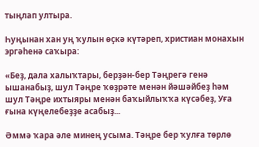тыңлап ултыра.

Һуңынан хан уң ҡулын өҫкә күтәреп, христиан монахын эргәһенә саҡыра:

«Беҙ, дала халыҡтары, берҙән-бер Тәңрегә генә ышанабыҙ, шул Тәңре ҡөҙрәте менән йәшәйбеҙ һәм шул Тәңре ихтыяры менән баҡыйлыҡҡа күсәбеҙ, Уға ғына күңелебеҙҙе асабыҙ...

Әммә ҡара әле минең усыма. Тәңре бер ҡулға төрлө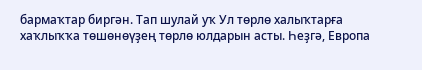бармаҡтар биргән. Тап шулай уҡ Ул төрлө халыҡтарға хаҡлыҡҡа төшөнөүҙең төрлө юлдарын асты. Һеҙгә, Европа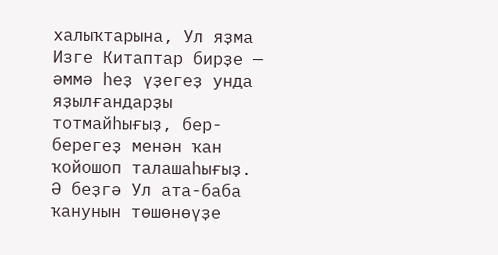халыҡтарына, Ул яҙма Изге Китаптар бирҙе — әммә һеҙ үҙегеҙ унда яҙылғандарҙы тотмайһығыҙ, бер-берегеҙ менән ҡан ҡойошоп талашаһығыҙ. Ә беҙгә Ул ата-баба ҡанунын төшөнөүҙе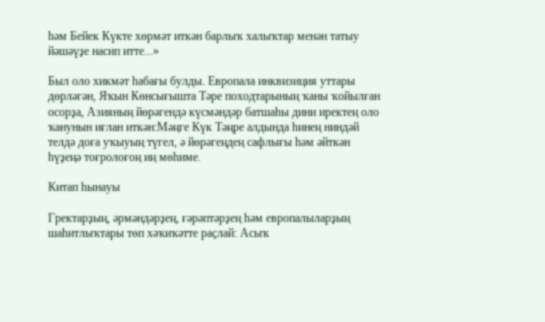һәм Бейек Күкте хөрмәт иткән барлыҡ халыҡтар менән татыу йәшәүҙе насип итте...»

Был оло хикмәт һабағы булды. Европала инквизиция уттары дөрләгән, Яҡын Көнсығышта Тәре походтарының ҡаны ҡойылған осорҙа, Азияның йөрәгендә күсмәндәр батшаһы дини иректең оло ҡанунын иғлан иткән:Мәңге Күк Тәңре алдында һинең ниндәй телдә доға уҡыуың түгел, ә йөрәгеңдең сафлығы һәм әйткән һүҙеңә тоғролоғоң иң мөһиме.

Китап һынауы

Гректарҙың, әрмәндәрҙең, ғәрәптәрҙең һәм европалыларҙың шаһитлыҡтары төп хәҡиҡәтте раҫлай: Асыҡ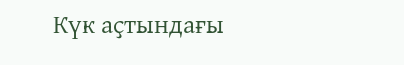Күк аҫтындағы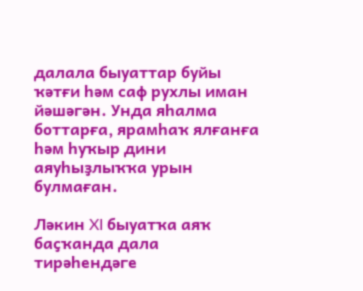далала быуаттар буйы ҡәтғи һәм саф рухлы иман йәшәгән. Унда яһалма боттарға, ярамһаҡ ялғанға һәм һуҡыр дини аяуһыҙлыҡҡа урын булмаған.

Ләкин XI быуатҡа аяҡ баҫҡанда дала тирәһендәге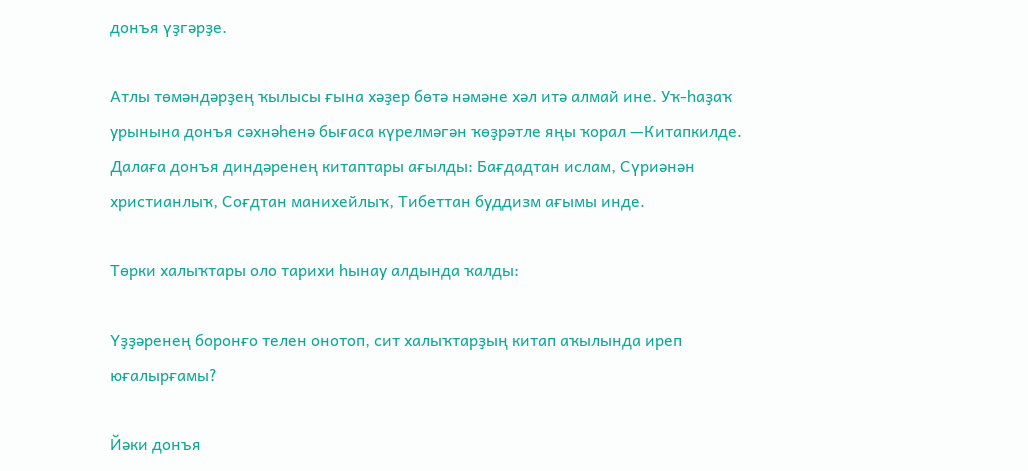донъя үҙгәрҙе.

Атлы төмәндәрҙең ҡылысы ғына хәҙер бөтә нәмәне хәл итә алмай ине. Уҡ-һаҙаҡ урынына донъя сәхнәһенә бығаса күрелмәгән ҡөҙрәтле яңы ҡорал —Китапкилде. Далаға донъя диндәренең китаптары ағылды: Бағдадтан ислам, Сүриәнән христианлыҡ, Соғдтан манихейлыҡ, Тибеттан буддизм ағымы инде.

Төрки халыҡтары оло тарихи һынау алдында ҡалды:

Үҙҙәренең боронғо телен онотоп, сит халыҡтарҙың китап аҡылында иреп юғалырғамы?

Йәки донъя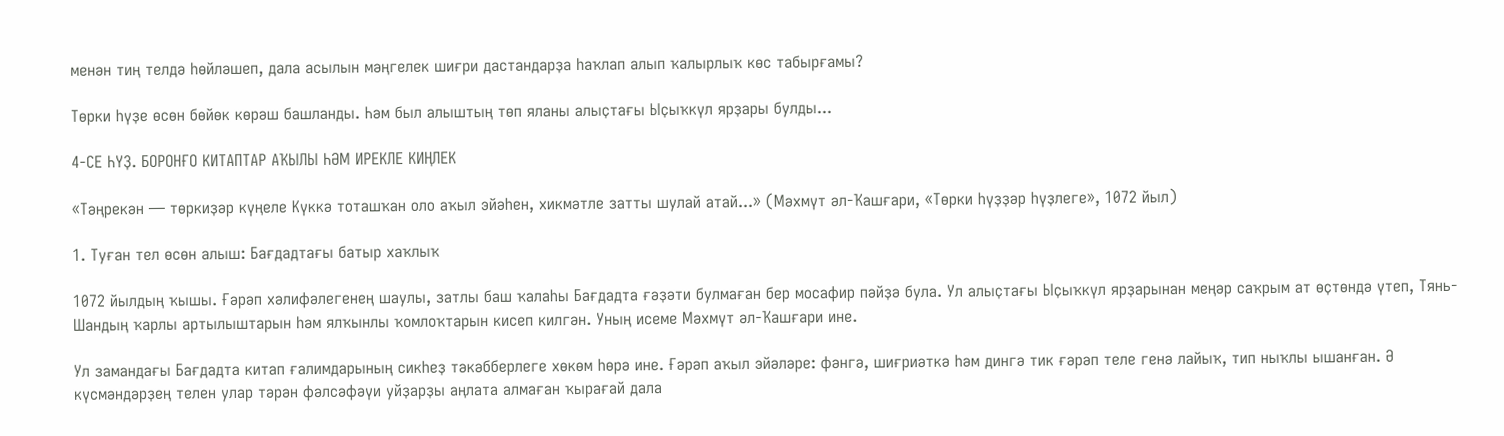менән тиң телдә һөйләшеп, дала асылын мәңгелек шиғри дастандарҙа һаҡлап алып ҡалырлыҡ көс табырғамы?

Төрки һүҙе өсөн бөйөк көрәш башланды. Һәм был алыштың төп яланы алыҫтағы Ыҫыҡкүл ярҙары булды...

4-СЕ ҺҮҘ. БОРОНҒО КИТАПТАР АҠЫЛЫ ҺӘМ ИРЕКЛЕ КИҢЛЕК

«Тәңрекән — төркиҙәр күңеле Күккә тоташҡан оло аҡыл эйәһен, хикмәтле затты шулай атай...» (Мәхмүт әл-Ҡашғари, «Төрки һүҙҙәр һүҙлеге», 1072 йыл)

1. Туған тел өсөн алыш: Бағдадтағы батыр хаҡлыҡ

1072 йылдың ҡышы. Ғәрәп хәлифәлегенең шаулы, затлы баш ҡалаһы Бағдадта ғәҙәти булмаған бер мосафир пәйҙә була. Ул алыҫтағы Ыҫыҡкүл ярҙарынан меңәр саҡрым ат өҫтөндә үтеп, Тянь-Шандың ҡарлы артылыштарын һәм ялҡынлы ҡомлоҡтарын кисеп килгән. Уның исеме Мәхмүт әл-Ҡашғари ине.

Ул замандағы Бағдадта китап ғалимдарының сикһеҙ тәкәбберлеге хөкөм һөрә ине. Ғәрәп аҡыл эйәләре: фәнгә, шиғриәткә һәм дингә тик ғәрәп теле генә лайыҡ, тип ныҡлы ышанған. Ә күсмәндәрҙең телен улар тәрән фәлсәфәүи уйҙарҙы аңлата алмаған ҡырағай дала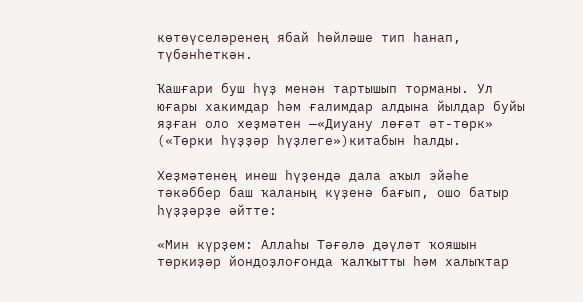көтөүселәренең ябай һөйләше тип һанап, түбәнһеткән.

Ҡашғари буш һүҙ менән тартышып торманы. Ул юғары хакимдар һәм ғалимдар алдына йылдар буйы яҙған оло хеҙмәтен —«Диуану лөғәт әт-төрк» («Төрки һүҙҙәр һүҙлеге»)китабын һалды.

Хеҙмәтенең инеш һүҙендә дала аҡыл эйәһе тәкәббер баш ҡаланың күҙенә бағып, ошо батыр һүҙҙәрҙе әйтте:

«Мин күрҙем: Аллаһы Тәғәлә дәүләт ҡояшын төркиҙәр йондоҙлоғонда ҡалҡытты һәм халыҡтар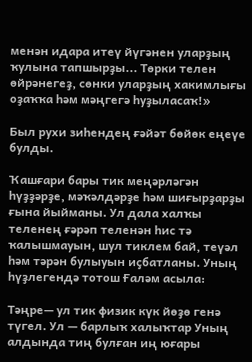менән идара итеү йүгәнен уларҙың ҡулына тапшырҙы... Төрки телен өйрәнегеҙ, сөнки уларҙың хакимлығы оҙаҡҡа һәм мәңгегә һуҙыласаҡ!»

Был рухи зиһендең ғәйәт бөйөк еңеүе булды.

Ҡашғари бары тик меңәрләгән һүҙҙәрҙе, мәҡәлдәрҙе һәм шиғырҙарҙы ғына йыйманы. Ул дала халҡы теленең ғәрәп теленән һис тә ҡалышмауын, шул тиклем бай, теүәл һәм тәрән булыуын иҫбатланы. Уның һүҙлегендә тотош Ғаләм асыла:

Тәңре— ул тик физик күк йөҙө генә түгел. Ул — барлыҡ халыҡтар Уның алдында тиң булған иң юғары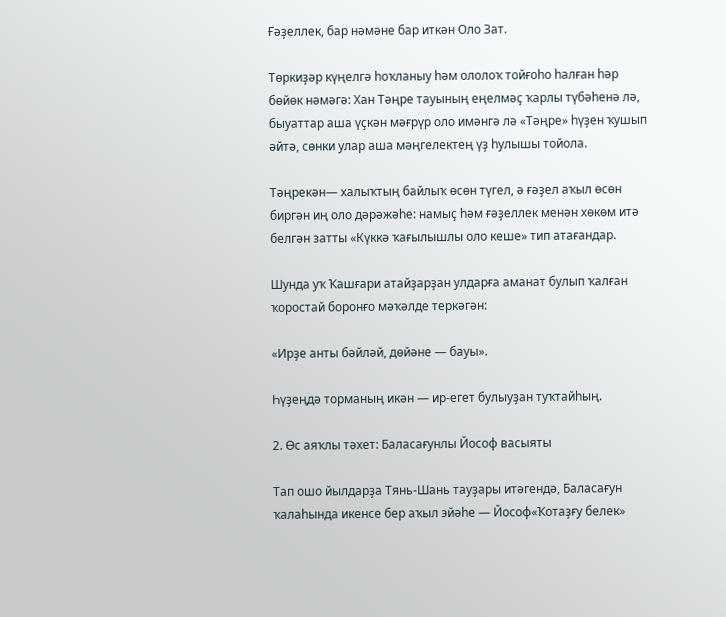Ғәҙеллек, бар нәмәне бар иткән Оло Зат.

Төркиҙәр күңелгә һоҡланыу һәм ололоҡ тойғоһо һалған һәр бөйөк нәмәгә: Хан Тәңре тауының еңелмәҫ ҡарлы түбәһенә лә, быуаттар аша үҫкән мәғрүр оло имәнгә лә «Тәңре» һүҙен ҡушып әйтә, сөнки улар аша мәңгелектең үҙ һулышы тойола.

Тәңрекән— халыҡтың байлыҡ өсөн түгел, ә ғәҙел аҡыл өсөн биргән иң оло дәрәжәһе: намыҫ һәм ғәҙеллек менән хөкөм итә белгән затты «Күккә ҡағылышлы оло кеше» тип атағандар.

Шунда уҡ Ҡашғари атайҙарҙан улдарға аманат булып ҡалған ҡоростай боронғо мәҡәлде теркәгән:

«Ирҙе анты бәйләй, дөйәне — бауы».

Һүҙеңдә торманың икән — ир-егет булыуҙан туҡтайһың.

2. Өс аяҡлы тәхет: Баласағунлы Йософ васыяты

Тап ошо йылдарҙа Тянь-Шань тауҙары итәгендә, Баласағун ҡалаһында икенсе бер аҡыл эйәһе — Йософ«Ҡотаҙғу белек»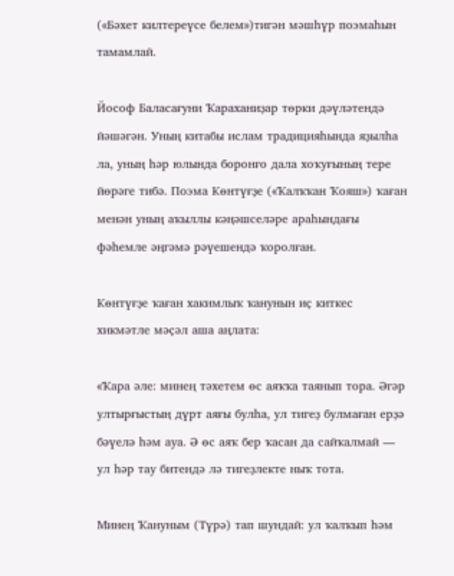(«Бәхет килтереүсе белем»)тигән мәшһүр поэмаһын тамамлай.

Йософ Баласағуни Ҡараханиҙар төрки дәүләтендә йәшәгән. Уның китабы ислам традицияһында яҙылһа ла, уның һәр юлында боронғо дала хоҡуғының тере йөрәге тибә. Поэма Көнтүғҙе («Ҡалҡҡан Ҡояш») ҡаған менән уның аҡыллы кәңәшселәре араһындағы фәһемле әңгәмә рәүешендә ҡоролған.

Көнтүғҙе ҡаған хакимлыҡ ҡанунын иҫ киткес хикмәтле мәҫәл аша аңлата:

«Ҡара әле: минең тәхетем өс аяҡҡа таянып тора. Әгәр ултырғыстың дүрт аяғы булһа, ул тигеҙ булмаған ерҙә бәүелә һәм ауа. Ә өс аяҡ бер ҡасан да сайҡалмай — ул һәр тау битендә лә тигеҙлекте ныҡ тота.

Минең Ҡануным (Түрә) тап шундай: ул ҡалҡып һәм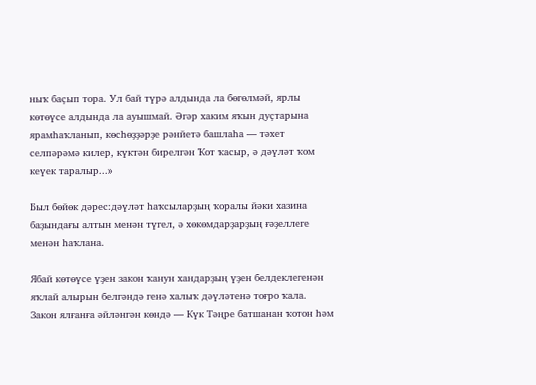ныҡ баҫып тора. Ул бай түрә алдында ла бөгөлмәй, ярлы көтөүсе алдында ла ауышмай. Әгәр хаким яҡын дуҫтарына ярамһаҡланып, көсһөҙҙәрҙе рәнйетә башлаһа — тәхет селпәрәмә килер, күктән бирелгән Ҡот ҡасыр, ә дәүләт ҡом кеүек таралыр...»

Был бөйөк дәрес:дәүләт һаҡсыларҙың ҡоралы йәки хазина баҙындағы алтын менән түгел, ә хөкөмдарҙарҙың ғәҙеллеге менән һаҡлана.

Ябай көтөүсе үҙен закон ҡанун хандарҙың үҙен белдеклегенән яҡлай алырын белгәндә генә халыҡ дәүләтенә тоғро ҡала. Закон ялғанға әйләнгән көндә — Күк Тәңре батшанан ҡотон һәм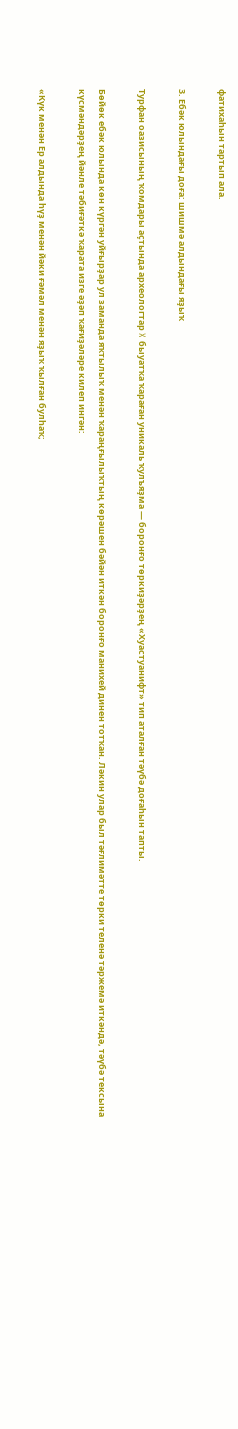фатихаһын тартып ала.

3. Ебәк юлындағы доға: шишмә алдындағы яҙыҡ

Турфан оазисының ҡомдары аҫтында археологтар X быуатҡа ҡараған уникаль ҡулъяҙма — боронғо төркиҙәрҙең «Хуастуанифт» тип аталған тәүбә доғаһын тапты.

Бөйөк ебәк юлында көн күргән уйғырҙар ул заманда яҡтылыҡ менән ҡараңғылыҡтың көрәшен бәйән иткән боронғо манихей динен тотҡан. Ләкин улар был тәғлимәтте төрки теленә тәржемә иткәндә, тәүбә тексына күсмәндәрҙең йәнле тәбиғәткә ҡарата изге әҙәп ҡағиҙәләре килеп ингән:

«Күк менән Ер алдында һүҙ менән йәки ғәмәл менән яҙыҡ ҡылған булһаҡ;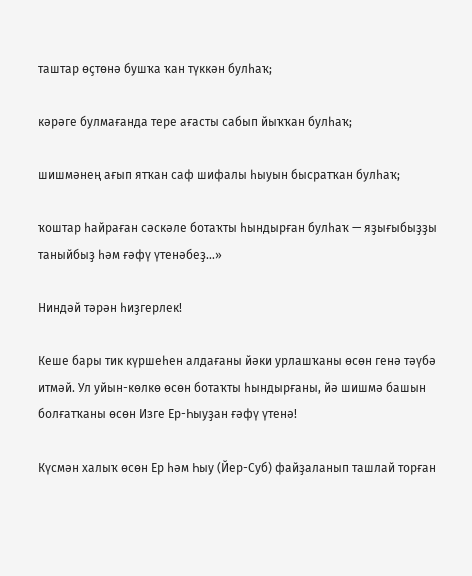таштар өҫтөнә бушҡа ҡан түккән булһаҡ;

кәрәге булмағанда тере ағасты сабып йыҡҡан булһаҡ;

шишмәнең ағып ятҡан саф шифалы һыуын бысратҡан булһаҡ;

ҡоштар һайраған сәскәле ботаҡты һындырған булһаҡ — яҙығыбыҙҙы таныйбыҙ һәм ғәфү үтенәбеҙ...»

Ниндәй тәрән һиҙгерлек!

Кеше бары тик күршеһен алдағаны йәки урлашҡаны өсөн генә тәүбә итмәй. Ул уйын-көлкө өсөн ботаҡты һындырғаны, йә шишмә башын болғатҡаны өсөн Изге Ер-Һыуҙан ғәфү үтенә!

Күсмән халыҡ өсөн Ер һәм Һыу (Йер-Суб) файҙаланып ташлай торған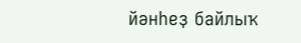йәнһеҙ байлыҡ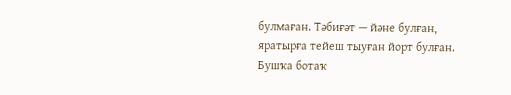булмаған. Тәбиғәт — йәне булған, яратырға тейеш тыуған йорт булған. Бушҡа ботаҡ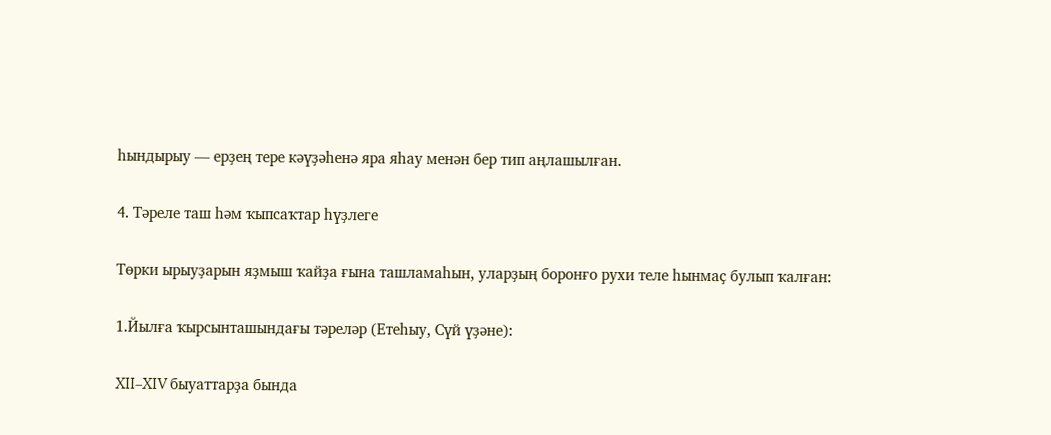һындырыу — ерҙең тере кәүҙәһенә яра яһау менән бер тип аңлашылған.

4. Тәреле таш һәм ҡыпсаҡтар һүҙлеге

Төрки ырыуҙарын яҙмыш ҡайҙа ғына ташламаһын, уларҙың боронғо рухи теле һынмаҫ булып ҡалған:

1.Йылға ҡырсынташындағы тәреләр (Етеһыу, Сүй үҙәне):

XII–XIV быуаттарҙа бында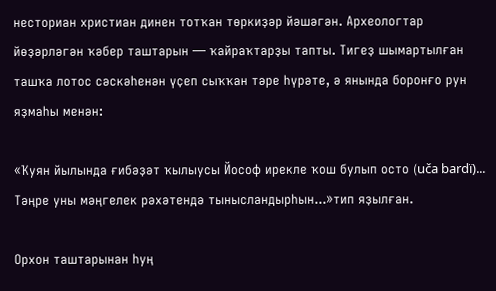несториан христиан динен тотҡан төркиҙәр йәшәгән. Археологтар йөҙәрләгән ҡәбер таштарын — ҡайраҡтарҙы тапты. Тигеҙ шымартылған ташҡа лотос сәскәһенән үҫеп сыҡҡан тәре һүрәте, ә янында боронғо рун яҙмаһы менән:

«Ҡуян йылында ғибәҙәт ҡылыусы Йософ ирекле ҡош булып осто (uča bardï)... Тәңре уны мәңгелек рәхәтендә тынысландырһын...»тип яҙылған.

Орхон таштарынан һуң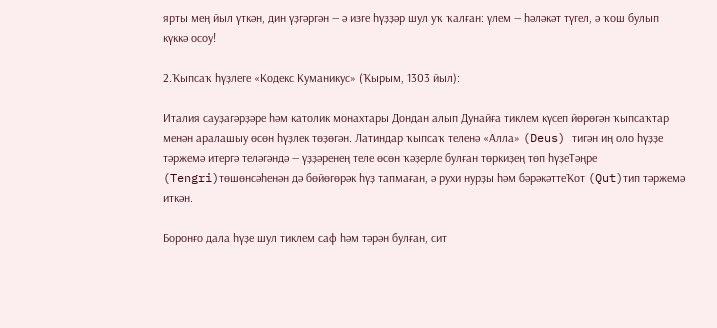ярты мең йыл үткән, дин үҙгәргән — ә изге һүҙҙәр шул уҡ ҡалған: үлем — һәләкәт түгел, ә ҡош булып күккә осоу!

2.Ҡыпсаҡ һүҙлеге «Кодекс Куманикус» (Ҡырым, 1303 йыл):

Италия сауҙагәрҙәре һәм католик монахтары Дондан алып Дунайға тиклем күсеп йөрөгән ҡыпсаҡтар менән аралашыу өсөн һүҙлек төҙөгән. Латиндар ҡыпсаҡ теленә «Алла» (Deus) тигән иң оло һүҙҙе тәржемә итергә теләгәндә — үҙҙәренең теле өсөн ҡәҙерле булған төркиҙең төп һүҙеТәңре (Tengri)төшөнсәһенән дә бөйөгөрәк һүҙ тапмаған, ә рухи нурҙы һәм бәрәкәттеҠот (Qut)тип тәржемә иткән.

Боронғо дала һүҙе шул тиклем саф һәм тәрән булған, сит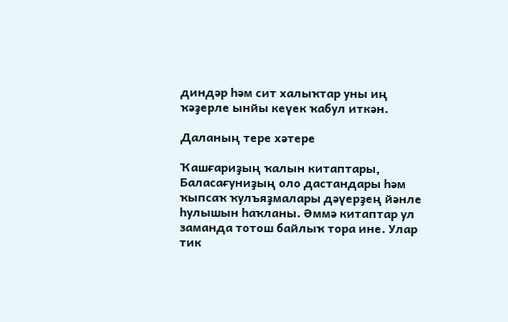диндәр һәм сит халыҡтар уны иң ҡәҙерле ынйы кеүек ҡабул иткән.

Даланың тере хәтере

Ҡашғариҙың ҡалын китаптары, Баласағуниҙың оло дастандары һәм ҡыпсаҡ ҡулъяҙмалары дәүерҙең йәнле һулышын һаҡланы. Әммә китаптар ул заманда тотош байлыҡ тора ине. Улар тик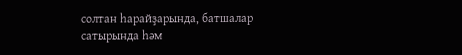солтан һарайҙарында, батшалар сатырында һәм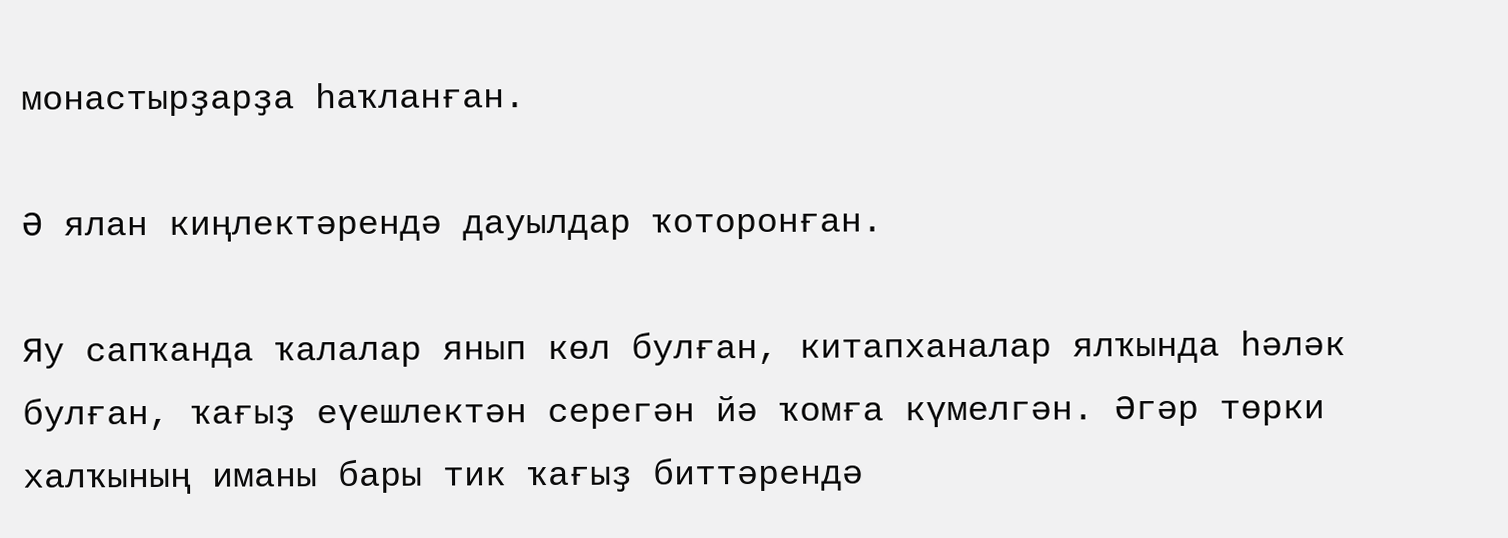монастырҙарҙа һаҡланған.

Ә ялан киңлектәрендә дауылдар ҡоторонған.

Яу сапҡанда ҡалалар янып көл булған, китапханалар ялҡында һәләк булған, ҡағыҙ еүешлектән серегән йә ҡомға күмелгән. Әгәр төрки халҡының иманы бары тик ҡағыҙ биттәрендә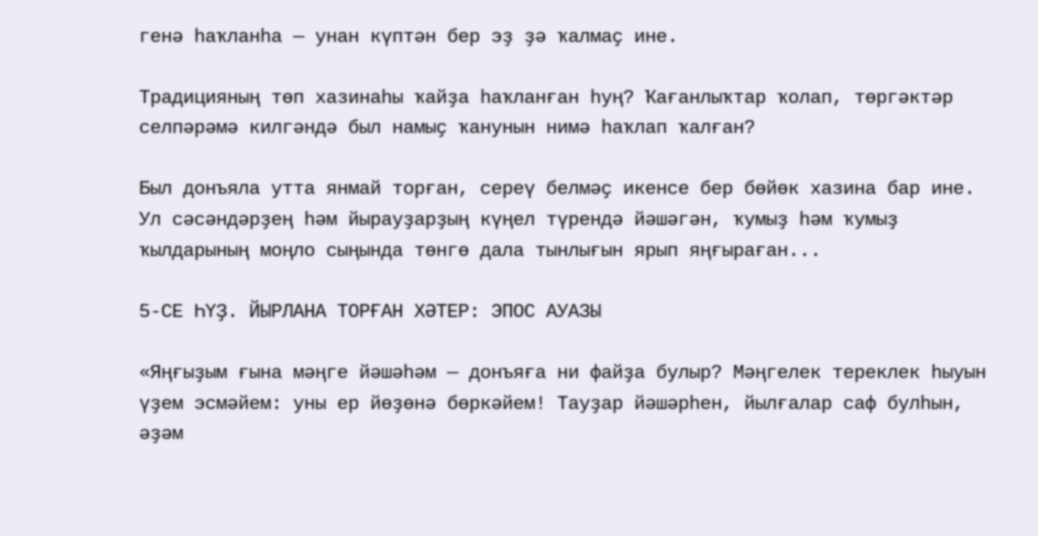генә һаҡланһа — унан күптән бер эҙ ҙә ҡалмаҫ ине.

Традицияның төп хазинаһы ҡайҙа һаҡланған һуң? Ҡағанлыҡтар ҡолап, төргәктәр селпәрәмә килгәндә был намыҫ ҡанунын нимә һаҡлап ҡалған?

Был донъяла утта янмай торған, сереү белмәҫ икенсе бер бөйөк хазина бар ине. Ул сәсәндәрҙең һәм йырауҙарҙың күңел түрендә йәшәгән, ҡумыҙ һәм ҡумыҙ ҡылдарының моңло сыңында төнгө дала тынлығын ярып яңғыраған...

5-СЕ ҺҮҘ. ЙЫРЛАНА ТОРҒАН ХӘТЕР: ЭПОС АУАЗЫ

«Яңғыҙым ғына мәңге йәшәһәм — донъяға ни файҙа булыр? Мәңгелек тереклек һыуын үҙем эсмәйем: уны ер йөҙөнә бөркәйем! Тауҙар йәшәрһен, йылғалар саф булһын, әҙәм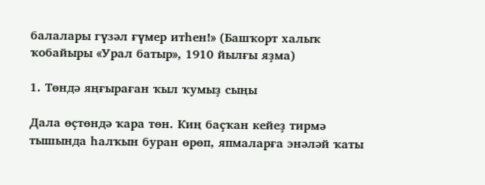балалары гүзәл ғүмер итһен!» (Башҡорт халыҡ ҡобайыры «Урал батыр», 1910 йылғы яҙма)

1. Төндә яңғыраған ҡыл ҡумыҙ сыңы

Дала өҫтөндә ҡара төн. Киң баҫҡан кейеҙ тирмә тышында һалҡын буран өрөп, япмаларға энәләй ҡаты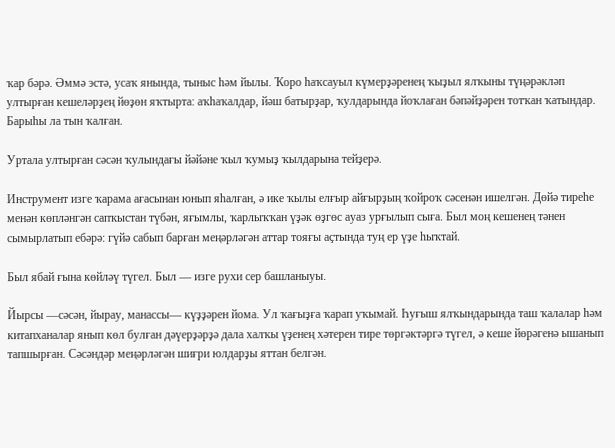ҡар бәрә. Әммә эстә, усаҡ янында, тыныс һәм йылы. Ҡоро һаҡсауыл күмерҙәренең ҡыҙыл ялҡыны түңәрәкләп ултырған кешеләрҙең йөҙөн яҡтырта: аҡһаҡалдар, йәш батырҙар, ҡулдарында йоҡлаған бәпәйҙәрен тотҡан ҡатындар. Барыһы ла тын ҡалған.

Уртала ултырған сәсән ҡулындағы йәйәне ҡыл ҡумыҙ ҡылдарына тейҙерә.

Инструмент изге ҡарама ағасынан юнып яһалған, ә ике ҡылы елғыр айғырҙың ҡойроҡ сәсенән ишелгән. Дөйә тиреһе менән көпләнгән сапҡыстан түбән, яғымлы, ҡарлыҡҡан үҙәк өҙгөс ауаз урғылып сыға. Был моң кешенең тәнен сымырлатып ебәрә: гүйә сабып барған меңәрләгән аттар тояғы аҫтында туң ер үҙе һыҡтай.

Был ябай ғына көйләү түгел. Был — изге рухи сер башланыуы.

Йырсы —сәсән, йырау, манассы— күҙҙәрен йома. Ул ҡағыҙға ҡарап уҡымай. Һуғыш ялҡындарында таш ҡалалар һәм китапханалар янып көл булған дәүерҙәрҙә дала халҡы үҙенең хәтерен тире төргәктәргә түгел, ә кеше йөрәгенә ышанып тапшырған. Сәсәндәр меңәрләгән шиғри юлдарҙы яттан белгән.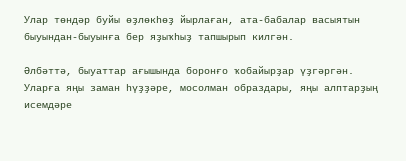Улар төндәр буйы өҙлөкһөҙ йырлаған, ата-бабалар васыятын быуындан-быуынға бер яҙыҡһыҙ тапшырып килгән.

Әлбәттә, быуаттар ағышында боронғо ҡобайырҙар үҙгәргән. Уларға яңы заман һүҙҙәре, мосолман образдары, яңы алптарҙың исемдәре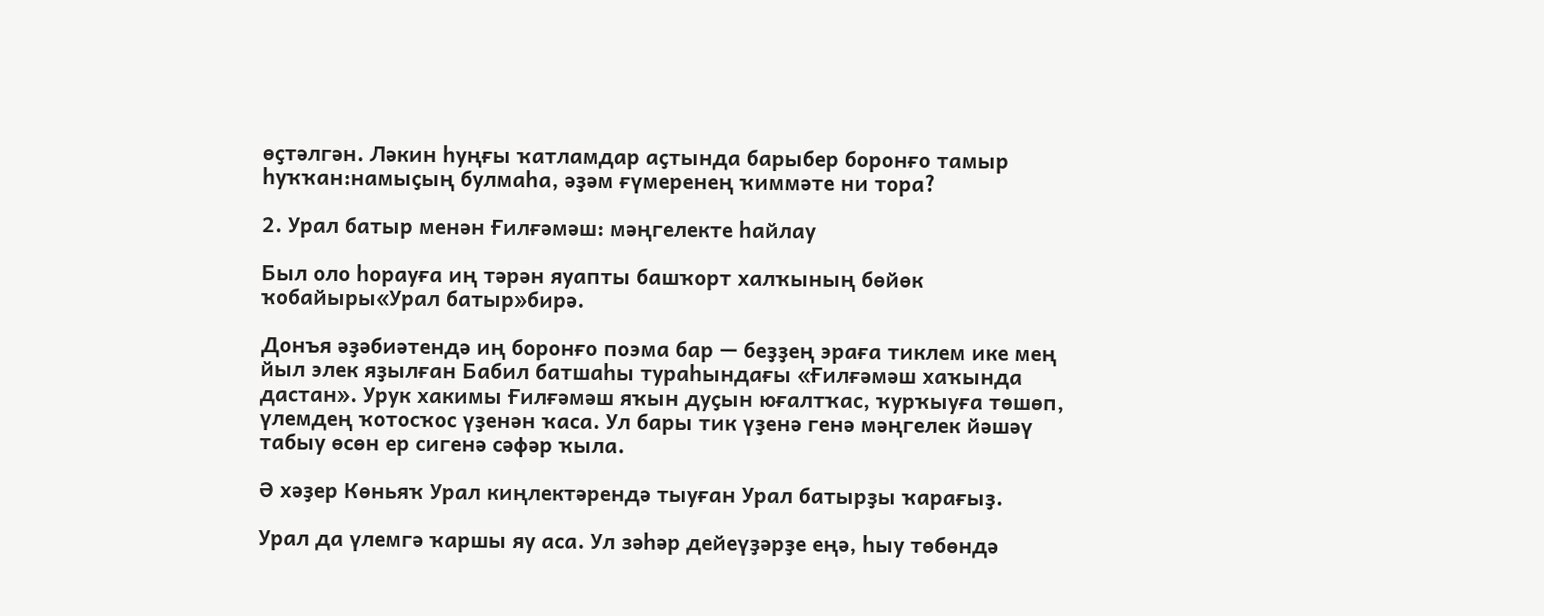өҫтәлгән. Ләкин һуңғы ҡатламдар аҫтында барыбер боронғо тамыр һуҡҡан:намыҫың булмаһа, әҙәм ғүмеренең ҡиммәте ни тора?

2. Урал батыр менән Ғилғәмәш: мәңгелекте һайлау

Был оло һорауға иң тәрән яуапты башҡорт халҡының бөйөк ҡобайыры«Урал батыр»бирә.

Донъя әҙәбиәтендә иң боронғо поэма бар — беҙҙең эраға тиклем ике мең йыл элек яҙылған Бабил батшаһы тураһындағы «Ғилғәмәш хаҡында дастан». Урук хакимы Ғилғәмәш яҡын дуҫын юғалтҡас, ҡурҡыуға төшөп, үлемдең ҡотосҡос үҙенән ҡаса. Ул бары тик үҙенә генә мәңгелек йәшәү табыу өсөн ер сигенә сәфәр ҡыла.

Ә хәҙер Көньяҡ Урал киңлектәрендә тыуған Урал батырҙы ҡарағыҙ.

Урал да үлемгә ҡаршы яу аса. Ул зәһәр дейеүҙәрҙе еңә, һыу төбөндә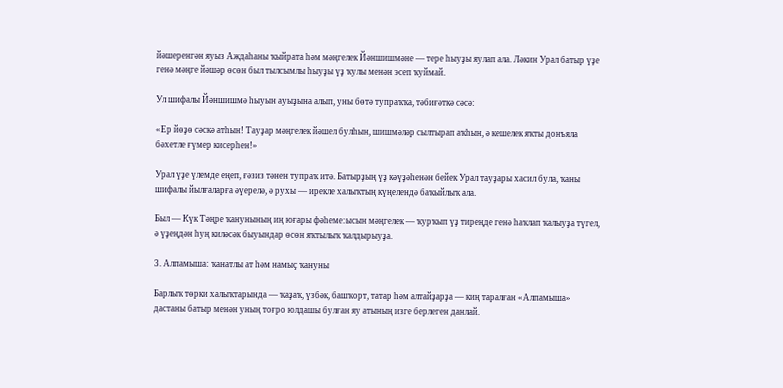йәшеренгән яуыз Аждаһаны ҡыйрата һәм мәңгелек Йәншишмәне — тере һыуҙы яулап ала. Ләкин Урал батыр үҙе генә мәңге йәшәр өсөн был тылсымлы һыуҙы үҙ ҡулы менән эсеп ҡуймай.

Ул шифалы Йәншишмә һыуын ауыҙына алып, уны бөтә тупраҡҡа, тәбиғәткә сәсә:

«Ер йөҙө сәскә атһын! Тауҙар мәңгелек йәшел булһын, шишмәләр сылтырап аҡһын, ә кешелек яҡты донъяла бәхетле ғүмер кисерһен!»

Урал үҙе үлемде еңеп, ғәзиз тәнен тупраҡ итә. Батырҙың үҙ кәүҙәһенән бейек Урал тауҙары хасил була, ҡаны шифалы йылғаларға әүерелә, ә рухы — ирекле халыҡтың күңелендә баҡыйлыҡ ала.

Был — Күк Тәңре ҡанунының иң юғары фәһеме:ысын мәңгелек — ҡурҡып үҙ тиреңде генә һаҡлап ҡалыуҙа түгел, ә үҙеңдән һуң киләсәк быуындар өсөн яҡтылыҡ ҡалдырыуҙа.

3. Алпамыша: ҡанатлы ат һәм намыҫ ҡануны

Барлыҡ төрки халыҡтарында — ҡаҙаҡ, үзбәк, башҡорт, татар һәм алтайҙарҙа — киң таралған «Алпамыша» дастаны батыр менән уның тоғро юлдашы булған яу атының изге берлеген данлай.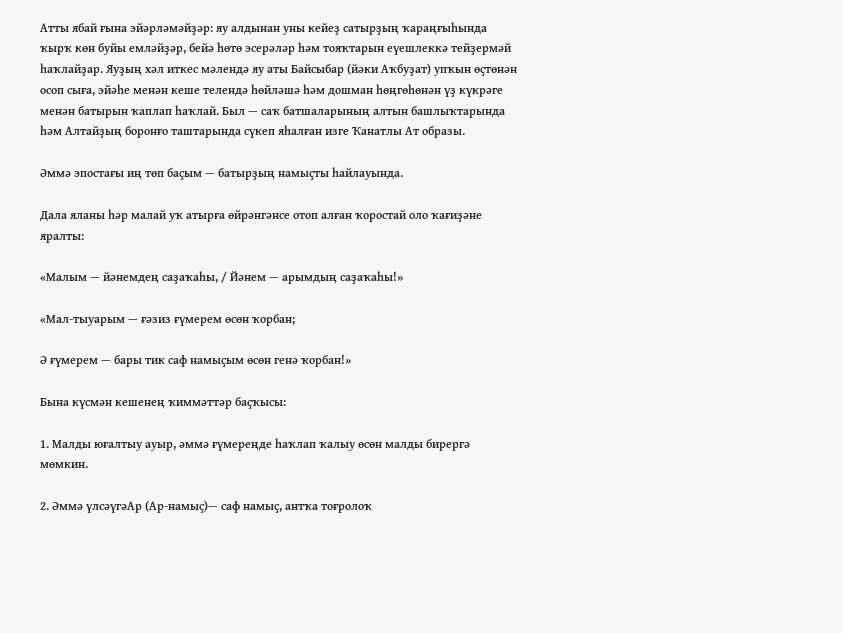Атты ябай ғына эйәрләмәйҙәр: яу алдынан уны кейеҙ сатырҙың ҡараңғыһында ҡырҡ көн буйы емләйҙәр, бейә һөтө эсерәләр һәм тояҡтарын еүешлеккә тейҙермәй һаҡлайҙар. Яуҙың хәл иткес мәлендә яу аты Байсыбар (йәки Аҡбуҙат) упҡын өҫтөнән осоп сыға, эйәһе менән кеше телендә һөйләшә һәм дошман һөңгөһөнән үҙ күкрәге менән батырын ҡаплап һаҡлай. Был — саҡ батшаларының алтын башлыҡтарында һәм Алтайҙың боронғо таштарында сүкеп яһалған изге Ҡанатлы Ат образы.

Әммә эпостағы иң төп баҫым — батырҙың намыҫты һайлауында.

Дала яланы һәр малай уҡ атырға өйрәнгәнсе отоп алған ҡоростай оло ҡағиҙәне яралты:

«Малым — йәнемдең саҙаҡаһы, / Йәнем — арымдың саҙаҡаһы!»

«Мал-тыуарым — ғәзиз ғүмерем өсөн ҡорбан;

Ә ғүмерем — бары тик саф намыҫым өсөн генә ҡорбан!»

Бына күсмән кешенең ҡиммәттәр баҫҡысы:

1. Малды юғалтыу ауыр, әммә ғүмереңде һаҡлап ҡалыу өсөн малды бирергә мөмкин.

2. Әммә үлсәүгәАр (Ар-намыҫ)— саф намыҫ, антҡа тоғролоҡ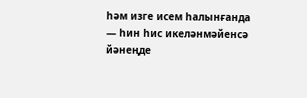һәм изге исем һалынғанда — һин һис икеләнмәйенсә йәнеңде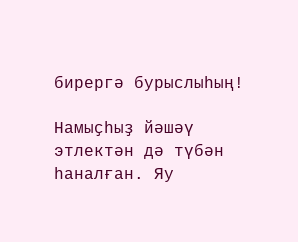бирергә бурыслыһың!

Намыҫһыҙ йәшәү этлектән дә түбән һаналған. Яу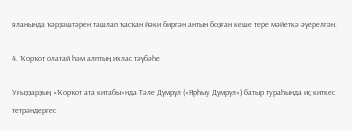яланында ҡәрҙәштәрен ташлап ҡасҡан йәки биргән антын боҙған кеше тере мәйеткә әүерелгән.

4. Ҡорҡот олатай һәм алптың ихлас тәүбәһе

Уғыҙҙарҙың «Ҡорҡот ата китабы»нда Тәле Дүмрүл («Ярһыу Дүмрүл») батыр тураһында иҫ киткес тетрәндергес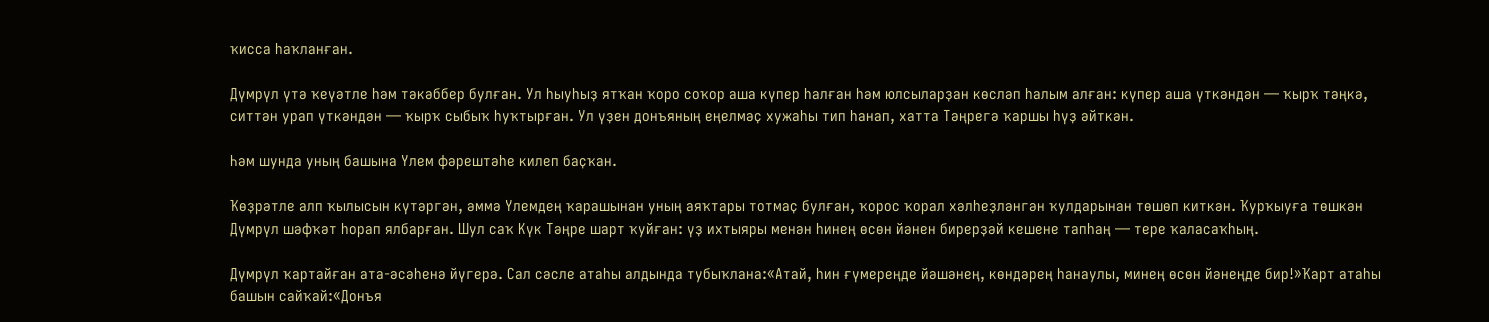ҡисса һаҡланған.

Дүмрүл үтә ҡеүәтле һәм тәкәббер булған. Ул һыуһыҙ ятҡан ҡоро соҡор аша күпер һалған һәм юлсыларҙан көсләп һалым алған: күпер аша үткәндән — ҡырҡ тәңкә, ситтән урап үткәндән — ҡырҡ сыбыҡ һуҡтырған. Ул үҙен донъяның еңелмәҫ хужаһы тип һанап, хатта Тәңрегә ҡаршы һүҙ әйткән.

Һәм шунда уның башына Үлем фәрештәһе килеп баҫҡан.

Ҡөҙрәтле алп ҡылысын күтәргән, әммә Үлемдең ҡарашынан уның аяҡтары тотмаҫ булған, ҡорос ҡорал хәлһеҙләнгән ҡулдарынан төшөп киткән. Ҡурҡыуға төшкән Дүмрүл шәфҡәт һорап ялбарған. Шул саҡ Күк Тәңре шарт ҡуйған: үҙ ихтыяры менән һинең өсөн йәнен бирерҙәй кешене тапһаң — тере ҡаласаҡһың.

Дүмрүл ҡартайған ата-әсәһенә йүгерә. Сал сәсле атаһы алдында тубыҡлана:«Атай, һин ғүмереңде йәшәнең, көндәрең һанаулы, минең өсөн йәнеңде бир!»Ҡарт атаһы башын сайҡай:«Донъя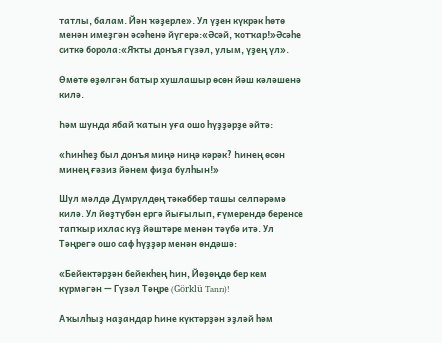татлы, балам. Йән ҡәҙерле». Ул үҙен күкрәк һөтө менән имеҙгән әсәһенә йүгерә:«Әсәй, ҡотҡар!»Әсәһе ситкә борола:«Яҡты донъя гүзәл, улым, үҙең үл».

Өмөтө өҙөлгән батыр хушлашыр өсөн йәш кәләшенә килә.

Һәм шунда ябай ҡатын уға ошо һүҙҙәрҙе әйтә:

«Һинһеҙ был донъя миңә ниңә кәрәк? Һинең өсөн минең ғәзиз йәнем фиҙа булһын!»

Шул мәлдә Дүмрүлдөң тәкәббер ташы селпәрәмә килә. Ул йөҙтүбән ергә йығылып, ғүмерендә беренсе тапҡыр ихлас күҙ йәштәре менән тәүбә итә. Ул Тәңрегә ошо саф һүҙҙәр менән өндәшә:

«Бейектәрҙән бейекһең Һин, Йөҙөңдө бер кем күрмәгән — Гүзәл Тәңре (Görklü Tanrı)!

Аҡылһыҙ наҙандар Һине күктәрҙән эҙләй һәм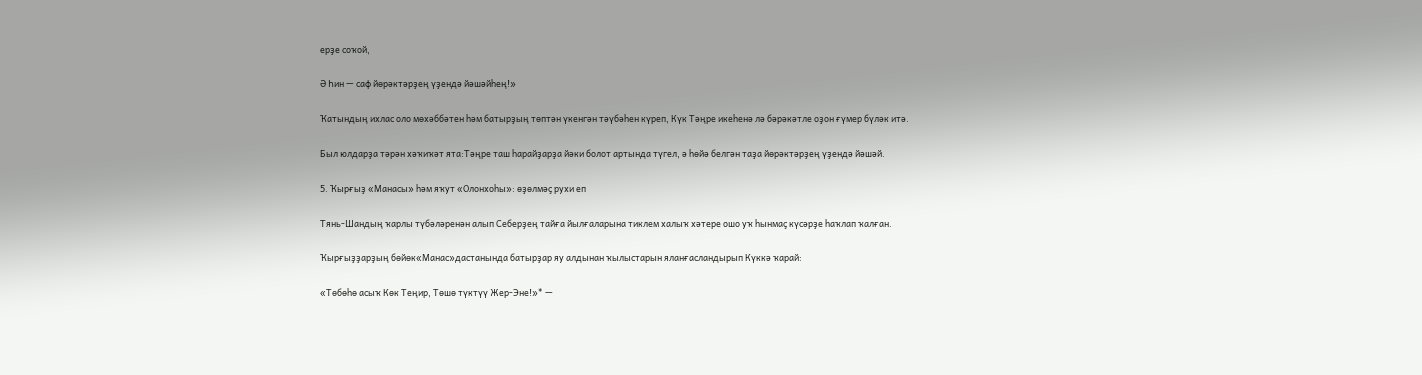ерҙе соҡой,

Ә Һин — саф йөрәктәрҙең үҙендә йәшәйһең!»

Ҡатындың ихлас оло мөхәббәтен һәм батырҙың төптән үкенгән тәүбәһен күреп, Күк Тәңре икеһенә лә бәрәкәтле оҙон ғүмер бүләк итә.

Был юлдарҙа тәрән хәҡиҡәт ята:Тәңре таш һарайҙарҙа йәки болот артында түгел, ә һөйә белгән таҙа йөрәктәрҙең үҙендә йәшәй.

5. Ҡырғыҙ «Манасы» һәм яҡут «Олонхоһы»: өҙөлмәҫ рухи еп

Тянь-Шандың ҡарлы түбәләренән алып Себерҙең тайға йылғаларына тиклем халыҡ хәтере ошо уҡ һынмаҫ күсәрҙе һаҡлап ҡалған.

Ҡырғыҙҙарҙың бөйөк«Манас»дастанында батырҙар яу алдынан ҡылыстарын яланғасландырып Күккә ҡарай:

«Төбөһө асыҡ Көк Теңир, Төшө түктүү Жер-Эне!»* —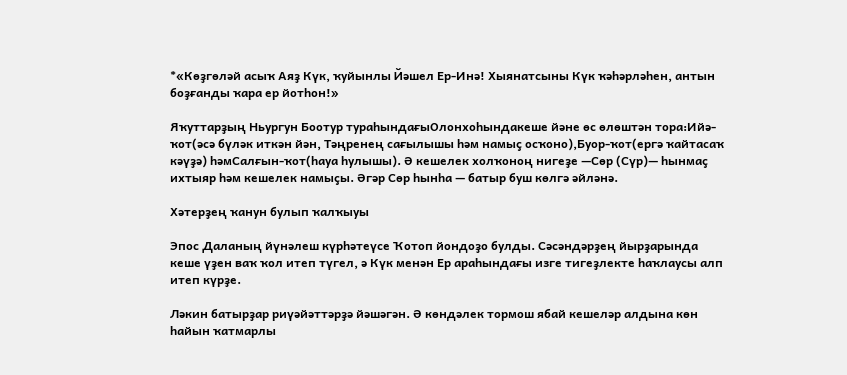*«Көҙгөләй асыҡ Аяҙ Күк, ҡуйынлы Йәшел Ер-Инә! Хыянатсыны Күк ҡәһәрләһен, антын боҙғанды ҡара ер йотһон!»

Яҡуттарҙың Ньургун Боотур тураһындағыОлонхоһындакеше йәне өс өлөштән тора:Ийә-ҡот(әсә бүләк иткән йән, Тәңренең сағылышы һәм намыҫ осҡоно),Буор-ҡот(ергә ҡайтасаҡ кәүҙә) һәмСалғын-ҡот(һауа һулышы). Ә кешелек холҡоноң нигеҙе —Сөр (Сүр)— һынмаҫ ихтыяр һәм кешелек намыҫы. Әгәр Сөр һынһа — батыр буш көлгә әйләнә.

Хәтерҙең ҡанун булып ҡалҡыуы

Эпос Даланың йүнәлеш күрһәтеүсе Ҡотоп йондоҙо булды. Сәсәндәрҙең йырҙарында кеше үҙен ваҡ ҡол итеп түгел, ә Күк менән Ер араһындағы изге тигеҙлекте һаҡлаусы алп итеп күрҙе.

Ләкин батырҙар риүәйәттәрҙә йәшәгән. Ә көндәлек тормош ябай кешеләр алдына көн һайын ҡатмарлы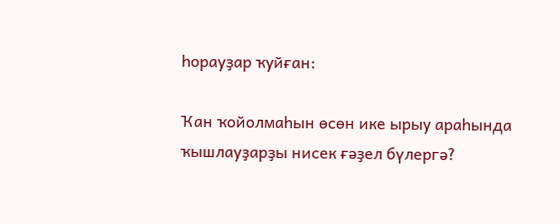һорауҙар ҡуйған:

Ҡан ҡойолмаһын өсөн ике ырыу араһында ҡышлауҙарҙы нисек ғәҙел бүлергә?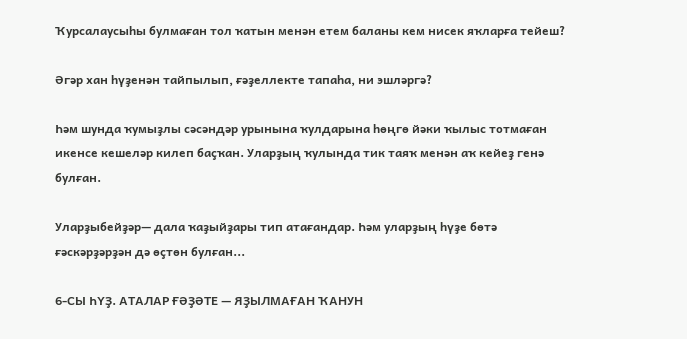Ҡурсалаусыһы булмаған тол ҡатын менән етем баланы кем нисек яҡларға тейеш?

Әгәр хан һүҙенән тайпылып, ғәҙеллекте тапаһа, ни эшләргә?

Һәм шунда ҡумыҙлы сәсәндәр урынына ҡулдарына һөңгө йәки ҡылыс тотмаған икенсе кешеләр килеп баҫҡан. Уларҙың ҡулында тик таяҡ менән аҡ кейеҙ генә булған.

Уларҙыбейҙәр— дала ҡаҙыйҙары тип атағандар. Һәм уларҙың һүҙе бөтә ғәскәрҙәрҙән дә өҫтөн булған...

6-СЫ ҺҮҘ. АТАЛАР ҒӘҘӘТЕ — ЯҘЫЛМАҒАН ҠАНУН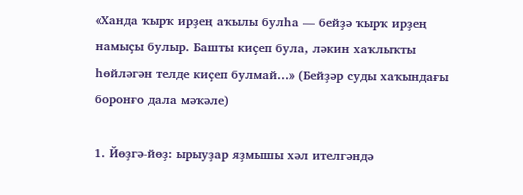«Ханда ҡырҡ ирҙең аҡылы булһа — бейҙә ҡырҡ ирҙең намыҫы булыр. Башты киҫеп була, ләкин хаҡлыҡты һөйләгән телде киҫеп булмай...» (Бейҙәр суды хаҡындағы боронғо дала мәҡәле)

1. Йөҙгә-йөҙ: ырыуҙар яҙмышы хәл ителгәндә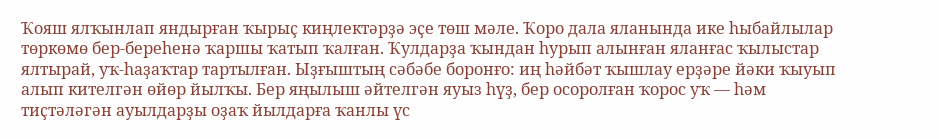Ҡояш ялҡынлап яндырған ҡырыҫ киңлектәрҙә эҫе төш мәле. Ҡоро дала яланында ике һыбайлылар төркөмө бер-береһенә ҡаршы ҡатып ҡалған. Ҡулдарҙа ҡындан һурып алынған яланғас ҡылыстар ялтырай, уҡ-һаҙаҡтар тартылған. Ыҙғыштың сәбәбе боронғо: иң һәйбәт ҡышлау ерҙәре йәки ҡыуып алып кителгән өйөр йылҡы. Бер яңылыш әйтелгән яуыз һүҙ, бер осоролған ҡорос уҡ — һәм тиҫтәләгән ауылдарҙы оҙаҡ йылдарға ҡанлы үс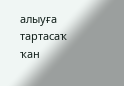алыуға тартасаҡ ҡан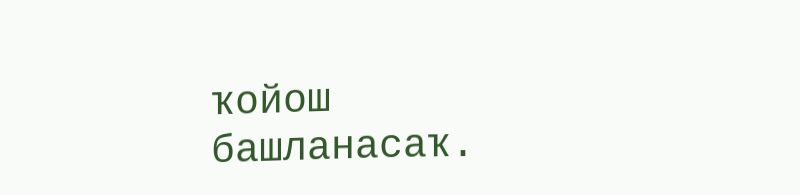ҡойош башланасаҡ.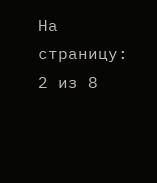На страницу:
2 из 8